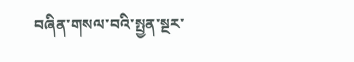བཞིན་གསལ་བའི་སྤྱན་སྔར་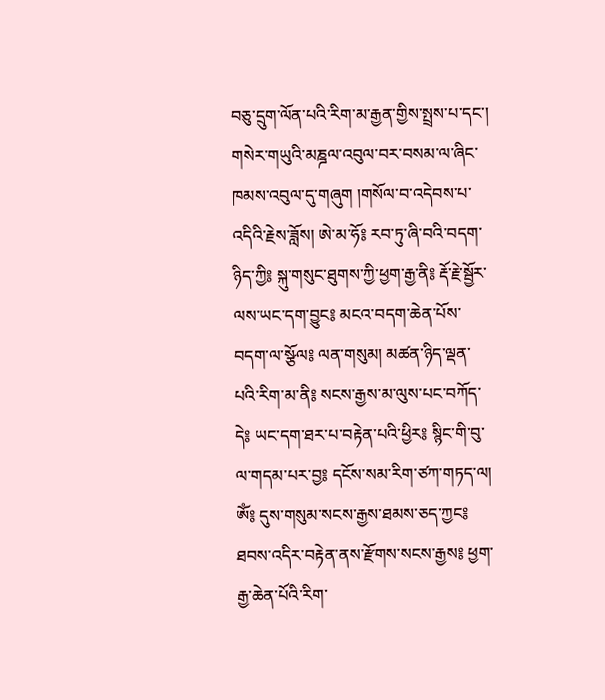བཅུ་དྲུག་ལོན་པའི་རིག་མ་རྒྱན་གྱིས་སྤྲས་པ་དང་། གསེར་གཡུའི་མཎྜལ་འབུལ་བར་བསམ་ལ་ཞིང་ཁམས་འབུལ་དུ་གཞུག །གསོལ་བ་འདེབས་པ་འདིའི་རྗེས་ཟློས། ཨེ་མ་ཧོ༔ རབ་ཏུ་ཞི་བའི་བདག་ཉིད་ཀྱི༔ སྐུ་གསུང་ཐུགས་ཀྱི་ཕྱག་རྒྱ་ནི༔ རྡོ་རྗེ་སྦྱོར་ལས་ཡང་དག་བྱུང༔ མངའ་བདག་ཆེན་པོས་བདག་ལ་སྩོལ༔ ལན་གསུམ། མཚན་ཉིད་ལྡན་པའི་རིག་མ་ནི༔ སངས་རྒྱས་མ་ལུས་པང་བཀོད་དེ༔ ཡང་དག་ཐར་པ་བརྟེན་པའི་ཕྱིར༔ སྙིང་གི་བུ་ལ་གདམ་པར་བྱ༔ དངོས་སམ་རིག་ཙཀ་གཏད་ལ། ཨོཾ༔ དུས་གསུམ་སངས་རྒྱས་ཐམས་ཅད་ཀྱང༔ ཐབས་འདིར་བརྟེན་ནས་རྫོགས་སངས་རྒྱས༔ ཕྱག་རྒྱ་ཆེན་པོའི་རིག་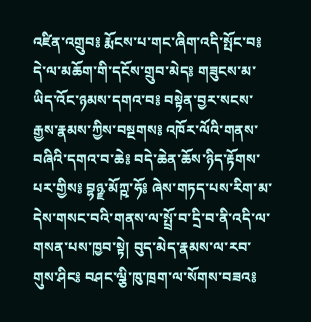འཛིན་འགྲུབ༔ རྨོངས་པ་གང་ཞིག་འདི་སྤོང་བ༔ དེ་ལ་མཆོག་གི་དངོས་གྲུབ་མེད༔ གཟུངས་མ་ཡིད་འོང་ཉམས་དགའ་བ༔ བསྟེན་བྱར་སངས་རྒྱས་རྣམས་ཀྱིས་བསྔགས༔ འཁོར་ལོའི་གནས་བཞིའི་དགའ་བ་ཆེ༔ བདེ་ཆེན་ཆོས་ཉིད་རྟོགས་པར་གྱིས༔ བྷཉྫ་མོཀྵ་ཧོ༔ ཞེས་གཏད་པས་རིག་མ་དེས་གསང་བའི་གནས་ལ་སྤྲོ་བ་དྲི་བ་ནི་འདི་ལ་གསན་པས་ཁྱབ་སྟེ། བུད་མེད་རྣམས་ལ་རབ་གུས་ཤིང༔ བཤང་ལྕི་ཁུ་ཁྲག་ལ་སོགས་བཟའ༔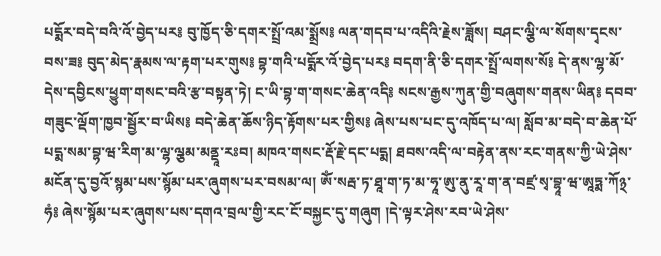པདྨོར་བདེ་བའི་འོ་བྱེད་པར༔ བུ་ཁྱོད་ཅི་དགར་སྤྲོ་འམ་སྨྲོས༔ ལན་གདབ་པ་འདིའི་རྗེས་ཟློས། བཤང་ལྕི་ལ་སོགས་དྭངས་བས་ཟ༔ བུད་མེད་རྣམས་ལ་རྟག་པར་གུས༔ བྷ་གའི་པདྨོར་འོ་བྱེད་པར༔ བདག་ནི་ཅི་དགར་སྤྲོ་ལགས་སོ༔ དེ་ནས་ལྷ་མོ་དེས་དབྱིངས་ཕྱུག་གསང་བའི་རྩ་བསྟན་ཏེ། ང་ཡི་བྷ་ག་གསང་ཆེན་འདི༔ སངས་རྒྱས་ཀུན་གྱི་བཞུགས་གནས་ཡིན༔ དབབ་གཟུང་ལྡོག་ཁྱབ་སྦྱོར་བ་ཡིས༔ བདེ་ཆེན་ཆོས་ཉིད་རྟོགས་པར་གྱིས༔ ཞེས་པས་པང་དུ་འཁོད་པ་ལ། སློབ་མ་བདེ་བ་ཆེན་པོ་པདྨ་སམ་བྷ་ཝ་རིག་མ་ལྷ་ལྕམ་མནྡཱ་རཿབ། མཁའ་གསང་རྡོ་རྗེ་དང་པདྨ། ཐབས་འདི་ལ་བརྟེན་ནས་རང་གནས་ཀྱི་ཡེ་ཤེས་མངོན་དུ་བྱའོ་སྙམ་པས་སྙོམ་པར་ཞུགས་པར་བསམ་ལ། ཨོཾ་སརྦ་ཏ་ཐཱ་ག་ཏ་མ་ཧཱ་ཨུ་ནུ་རཱ་ག་ན་བཛྲ་སྭ་བྷཱ་ཝ་ཨཱཏྨ་ཀོ྅་ཧཾ༔ ཞེས་སྙོམ་པར་ཞུགས་པས་དགའ་བྲལ་གྱི་རང་ངོ་བསྐྱང་དུ་གཞུག །དེ་ལྟར་ཤེས་རབ་ཡེ་ཤེས་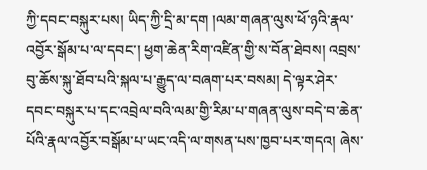ཀྱི་དབང་བསྐུར་པས། ཡིད་ཀྱི་དྲི་མ་དག །ལམ་གཞན་ལུས་ཕོ་ཉའི་རྣལ་འབྱོར་སྒོམ་པ་ལ་དབང་། ཕྱག་ཆེན་རིག་འཛིན་གྱི་ས་བོན་ཐེབས། འབྲས་བུ་ཆོས་སྐུ་ཐོབ་པའི་སྐལ་པ་རྒྱུད་ལ་བཞག་པར་བསམ། དེ་ལྟར་ཤེར་དབང་བསྐུར་པ་དང་འབྲེལ་བའི་ལམ་གྱི་རིམ་པ་གཞན་ལུས་བདེ་བ་ཆེན་པོའི་རྣལ་འབྱོར་བསྒོམ་པ་ཡང་འདི་ལ་གསན་པས་ཁྱབ་པར་གདའ། ཞེས་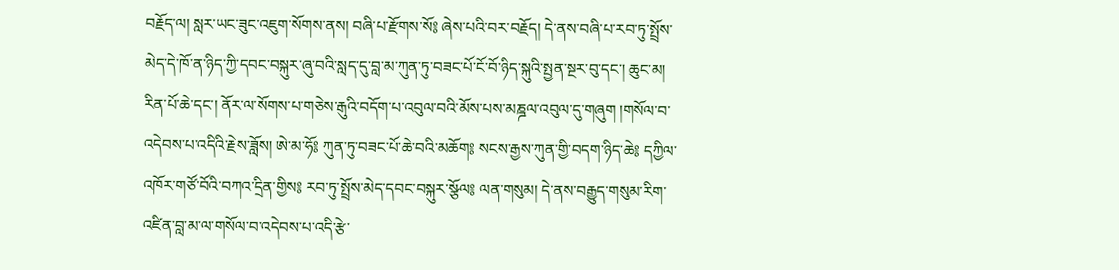བརྗོད་ལ། སླར་ཡང་ཟུང་འཇུག་སོགས་ནས། བཞི་པ་རྫོགས་སོ༔ ཞེས་པའི་བར་བརྗོད། དེ་ནས་བཞི་པ་རབ་ཏུ་སྤྲོས་མེད་དེ་ཁོ་ན་ཉིད་ཀྱི་དབང་བསྐུར་ཞུ་བའི་སླད་དུ་བླ་མ་ཀུན་ཏུ་བཟང་པོ་ངོ་བོ་ཉིད་སྐུའི་སྤྱན་སྔར་བུ་དང་། ཆུང་མ། རིན་པོ་ཆེ་དང་། ནོར་ལ་སོགས་པ་གཅེས་རྒུའི་བདོག་པ་འབུལ་བའི་མོས་པས་མཎྜལ་འབུལ་དུ་གཞུག །གསོལ་བ་འདེབས་པ་འདིའི་རྗེས་ཟློས། ཨེ་མ་ཧོ༔ ཀུན་ཏུ་བཟང་པོ་ཆེ་བའི་མཆོག༔ སངས་རྒྱས་ཀུན་གྱི་བདག་ཉིད་ཆེ༔ དཀྱིལ་འཁོར་གཙོ་བོའི་བཀའ་དྲིན་གྱིས༔ རབ་ཏུ་སྤྲོས་མེད་དབང་བསྐུར་སྩོལ༔ ལན་གསུམ། དེ་ནས་བརྒྱུད་གསུམ་རིག་འཛིན་བླ་མ་ལ་གསོལ་བ་འདེབས་པ་འདི་རྩེ་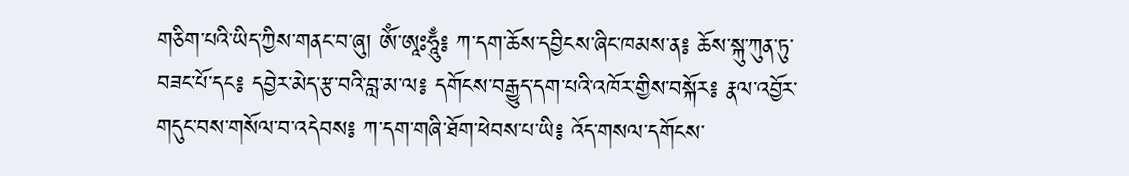གཅིག་པའི་ཡིད་ཀྱིས་གནང་བ་ཞུ། ཨོཾ་ཨཱཿཧཱུྃ༔ ཀ་དག་ཆོས་དབྱིངས་ཞིང་ཁམས་ན༔ ཆོས་སྐུ་ཀུན་ཏུ་བཟང་པོ་དང༔ དབྱེར་མེད་རྩ་བའི་བླ་མ་ལ༔ དགོངས་བརྒྱུད་དག་པའི་འཁོར་གྱིས་བསྐོར༔ རྣལ་འབྱོར་གདུང་བས་གསོལ་བ་འདེབས༔ ཀ་དག་གཞི་ཐོག་ཕེབས་པ་ཡི༔ འོད་གསལ་དགོངས་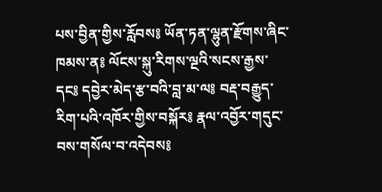པས་བྱིན་གྱིས་རློབས༔ ཡོན་ཏན་ལྷུན་རྫོགས་ཞིང་ཁམས་ན༔ ལོངས་སྐུ་རིགས་ལྔའི་སངས་རྒྱས་དང༔ དབྱེར་མེད་རྩ་བའི་བླ་མ་ལ༔ བརྡ་བརྒྱུད་རིག་པའི་འཁོར་གྱིས་བསྐོར༔ རྣལ་འབྱོར་གདུང་བས་གསོལ་བ་འདེབས༔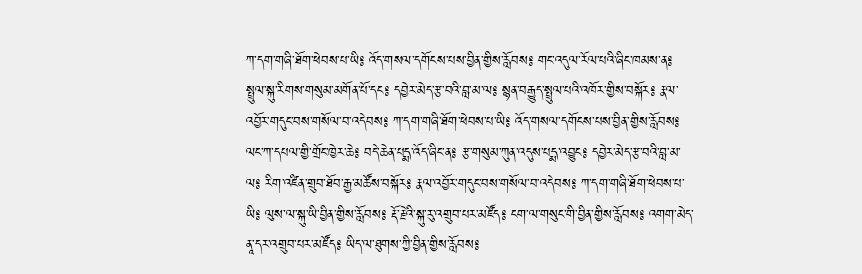ཀ་དག་གཞི་ཐོག་ཕེབས་པ་ཡི༔ འོད་གསལ་དགོངས་པས་བྱིན་གྱིས་རློབས༔ གང་འདུལ་རོལ་པའི་ཞིང་ཁམས་ན༔ སྤྲུལ་སྐུ་རིགས་གསུམ་མགོན་པོ་དང༔ དབྱེར་མེད་རྩ་བའི་བླ་མ་ལ༔ སྙན་བརྒྱུད་སྤྲུལ་པའི་འཁོར་གྱིས་བསྐོར༔ རྣལ་འབྱོར་གདུང་བས་གསོལ་བ་འདེབས༔ ཀ་དག་གཞི་ཐོག་ཕེབས་པ་ཡི༔ འོད་གསལ་དགོངས་པས་བྱིན་གྱིས་རློབས༔ ལང་ཀ་དཔལ་གྱི་གྲོང་ཁྱེར་ཆེ༔ བདེ་ཆེན་པདྨ་འོད་ཞིང་ན༔ རྩ་གསུམ་ཀུན་འདུས་པདྨ་འབྱུང༔ དབྱེར་མེད་རྩ་བའི་བླ་མ་ལ༔ རིག་འཛིན་གྲུབ་ཐོབ་རྒྱ་མཚོས་བསྐོར༔ རྣལ་འབྱོར་གདུང་བས་གསོལ་བ་འདེབས༔ ཀ་དག་གཞི་ཐོག་ཕེབས་པ་ཡི༔ ལུས་ལ་སྐུ་ཡི་བྱིན་གྱིས་རློབས༔ རྡོ་རྗེའི་སྐུ་རུ་འགྲུབ་པར་མཛོད༔ ངག་ལ་གསུང་གི་བྱིན་གྱིས་རློབས༔ འགག་མེད་ནཱ་དར་འགྲུབ་པར་མཛོད༔ ཡིད་ལ་ཐུགས་ཀྱི་བྱིན་གྱིས་རློབས༔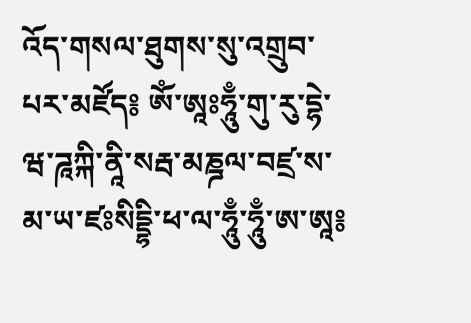འོད་གསལ་ཐུགས་སུ་འགྲུབ་པར་མཛོད༔ ཨོཾ་ཨཱཿཧཱུྃ་གུ་རུ་དྷེ་ཝ་ཌཱཀྐི་ནཱི་སརྦ་མཎྜལ་བཛྲ་ས་མ་ཡ་ཛཿསིདྡྷི་ཕ་ལ་ཧཱུྃ་ཧཱུྃ་ཨ་ཨཱ༔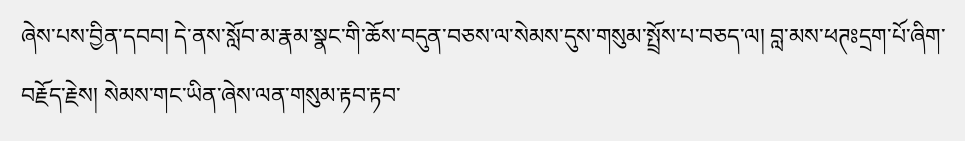ཞེས་པས་བྱིན་དབབ། དེ་ནས་སློབ་མ་རྣམ་སྣང་གི་ཆོས་བདུན་བཅས་ལ་སེམས་དུས་གསུམ་སྤྲོས་པ་བཅད་ལ། བླ་མས་ཕཊཿདྲག་པོ་ཞིག་བརྗོད་རྗེས། སེམས་གང་ཡིན་ཞེས་ལན་གསུམ་རྟབ་རྟབ་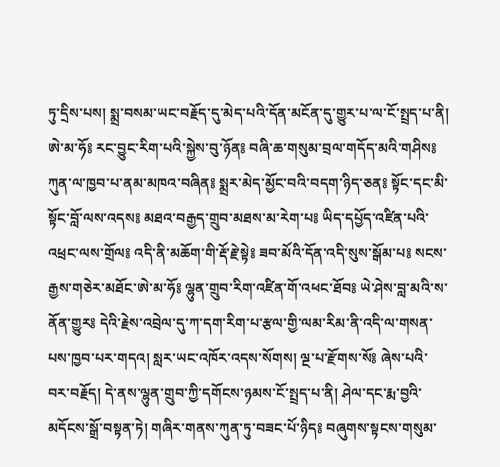ཏུ་དྲིས་པས། སྨྲ་བསམ་ཡང་བརྗོད་དུ་མེད་པའི་དོན་མངོན་དུ་གྱུར་པ་ལ་ངོ་སྤྲད་པ་ནི། ཨེ་མ་ཧོ༔ རང་བྱུང་རིག་པའི་སྐྱེས་བུ་ཉོན༔ བཞི་ཆ་གསུམ་བྲལ་གདོད་མའི་གཤིས༔ ཀུན་ལ་ཁྱབ་པ་ནམ་མཁའ་བཞིན༔ སྨྲར་མེད་མྱོང་བའི་བདག་ཉིད་ཅན༔ སྟོང་དང་མི་སྟོང་བློ་ལས་འདས༔ མཐའ་བརྒྱད་གྲུབ་མཐས་མ་རེག་པ༔ ཡིད་དཔྱོད་འཛིན་པའི་འཕྲང་ལས་གྲོལ༔ འདི་ནི་མཆོག་གི་རྡོ་རྗེ་སྟེ༔ ཟབ་མོའི་དོན་འདི་སུས་སྒོམ་པ༔ སངས་རྒྱས་གཅེར་མཐོང་ཨེ་མ་ཧོ༔ ལྷུན་གྲུབ་རིག་འཛིན་གོ་འཕང་ཐོབ༔ ཡེ་ཤེས་བླ་མའི་ས་ནོན་གྱུར༔ དེའི་རྗེས་འབྲེལ་དུ་ཀ་དག་རིག་པ་རྩལ་གྱི་ལམ་རིམ་ནི་འདི་ལ་གསན་པས་ཁྱབ་པར་གདའ། སླར་ཡང་འཁོར་འདས་སོགས། ལྔ་པ་རྫོགས་སོ༔ ཞེས་པའི་བར་བརྗོད། དེ་ནས་ལྷུན་གྲུབ་ཀྱི་དགོངས་ཉམས་ངོ་སྤྲད་པ་ནི། ཤེལ་དང་རྨ་བྱའི་མདོངས་སྒྲོ་བསྟན་ཏེ། གཞིར་གནས་ཀུན་ཏུ་བཟང་པོ་ཉིད༔ བཞུགས་སྟངས་གསུམ་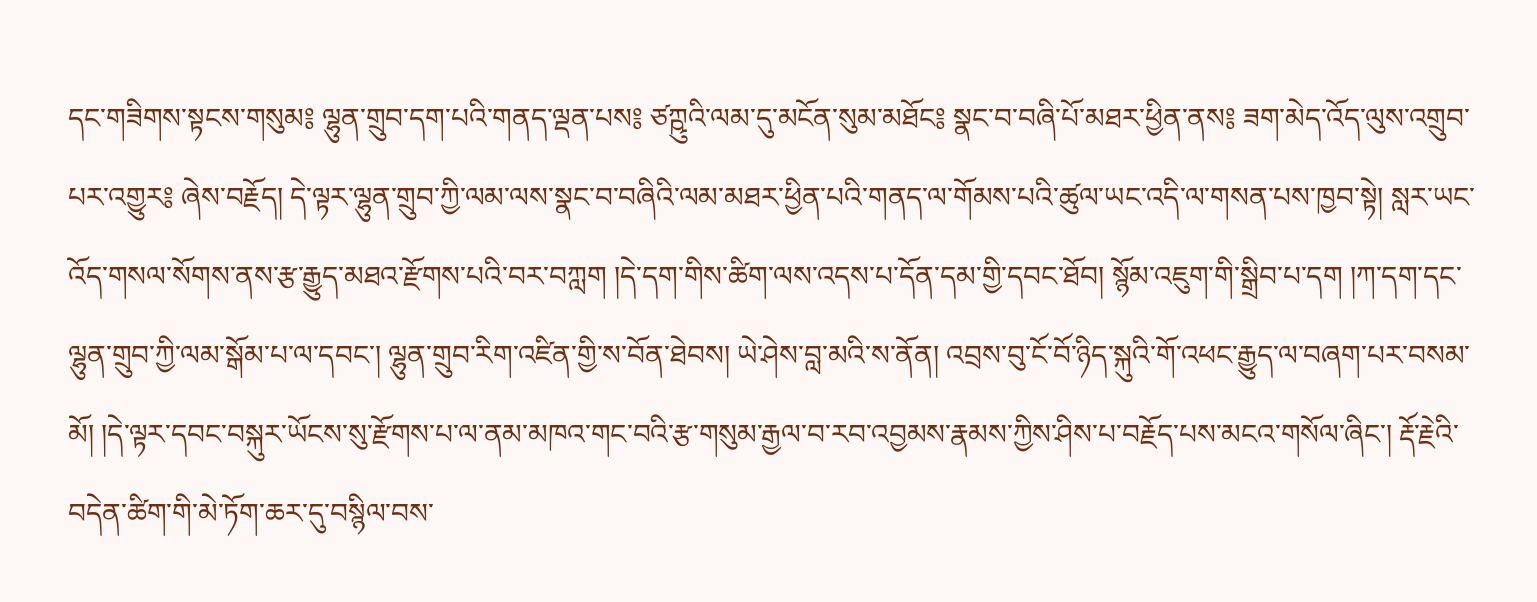དང་གཟིགས་སྟངས་གསུམ༔ ལྷུན་གྲུབ་དག་པའི་གནད་ལྡན་པས༔ ཙཀྵུའི་ལམ་དུ་མངོན་སུམ་མཐོང༔ སྣང་བ་བཞི་པོ་མཐར་ཕྱིན་ནས༔ ཟག་མེད་འོད་ལུས་འགྲུབ་པར་འགྱུར༔ ཞེས་བརྗོད། དེ་ལྟར་ལྷུན་གྲུབ་ཀྱི་ལམ་ལས་སྣང་བ་བཞིའི་ལམ་མཐར་ཕྱིན་པའི་གནད་ལ་གོམས་པའི་ཚུལ་ཡང་འདི་ལ་གསན་པས་ཁྱབ་སྟེ། སླར་ཡང་འོད་གསལ་སོགས་ནས་རྩ་རྒྱུད་མཐའ་རྫོགས་པའི་བར་བཀླག །དེ་དག་གིས་ཚིག་ལས་འདས་པ་དོན་དམ་གྱི་དབང་ཐོབ། སྙོམ་འཇུག་གི་སྒྲིབ་པ་དག །ཀ་དག་དང་ལྷུན་གྲུབ་ཀྱི་ལམ་སྒོམ་པ་ལ་དབང་། ལྷུན་གྲུབ་རིག་འཛིན་གྱི་ས་བོན་ཐེབས། ཡེ་ཤེས་བླ་མའི་ས་ནོན། འབྲས་བུ་ངོ་བོ་ཉིད་སྐུའི་གོ་འཕང་རྒྱུད་ལ་བཞག་པར་བསམ་མོ། །དེ་ལྟར་དབང་བསྐུར་ཡོངས་སུ་རྫོགས་པ་ལ་ནམ་མཁའ་གང་བའི་རྩ་གསུམ་རྒྱལ་བ་རབ་འབྱམས་རྣམས་ཀྱིས་ཤིས་པ་བརྗོད་པས་མངའ་གསོལ་ཞིང་། རྡོ་རྗེའི་བདེན་ཚིག་གི་མེ་ཏོག་ཆར་དུ་བསྙིལ་བས་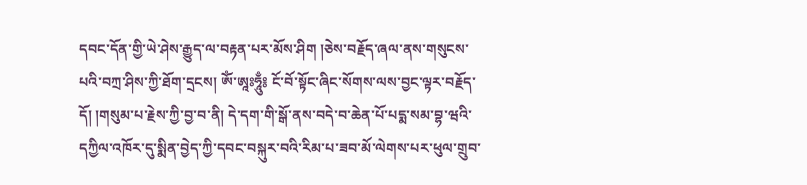དབང་དོན་གྱི་ཡེ་ཤེས་རྒྱུད་ལ་བརྟན་པར་མོས་ཤིག །ཅེས་བརྗོད་ཞལ་ནས་གསུངས་པའི་བཀྲ་ཤིས་ཀྱི་ཐོག་དྲངས། ཨོཾ་ཨཱཿཧཱུྃ༔ ངོ་བོ་སྟོང་ཞིང་སོགས་ལས་བྱང་ལྟར་བརྗོད་དོ། །གསུམ་པ་རྗེས་ཀྱི་བྱ་བ་ནི། དེ་དག་གི་སྒོ་ནས་བདེ་བ་ཆེན་པོ་པདྨ་སམ་བྷ་ཝའི་དཀྱིལ་འཁོར་དུ་སྨིན་བྱེད་ཀྱི་དབང་བསྐུར་བའི་རིམ་པ་ཟབ་མོ་ལེགས་པར་ཕུལ་གྲུབ་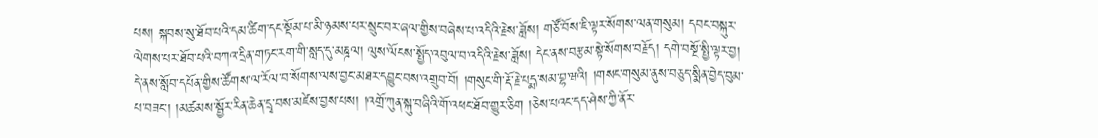པས། སྐབས་སུ་ཐོབ་པའི་དམ་ཚིག་དང་སྡོམ་པ་མི་ཉམས་པར་སྲུང་བར་ཞལ་གྱིས་བཞེས་པ་འདིའི་རྗེས་ཟློས། གཙོ་བོས་ཇི་ལྟར་སོགས་ལན་གསུམ། དབང་བསྐུར་ལེགས་པར་ཐོབ་པའི་བཀའ་དྲིན་གཏང་རག་གི་སླད་དུ་མཎྜལ། ལུས་ལོངས་སྤྱོད་འབུལ་བ་འདིའི་རྗེས་ཟློས། དེང་ནས་བརྩམ་སྟེ་སོགས་བརྗོད། དགེ་བསྔོ་སྤྱི་ལྟར་བྱ། དེ་ནས་སློབ་དཔོན་གྱིས་ཚོགས་ལ་རོལ་བ་སོགས་ལས་བྱང་མཐར་དབྱུང་བས་འགྲུབ་བོ། །གསུང་གི་རྡོ་རྗེ་པདྨ་སམ་བྷ་ཝའི། །གསང་གསུམ་ནུས་བཅུད་སྨིན་བྱེད་བུམ་པ་བཟང་། །མཚམས་སྦྱོར་རིན་ཆེན་དྲྭ་བས་མཛེས་བྱས་པས། །འགྲོ་ཀུན་སྐུ་བཞིའི་གོ་འཕང་ཐོབ་གྱུར་ཅིག །ཅེས་པའང་དད་ཤེས་ཀྱི་ནོར་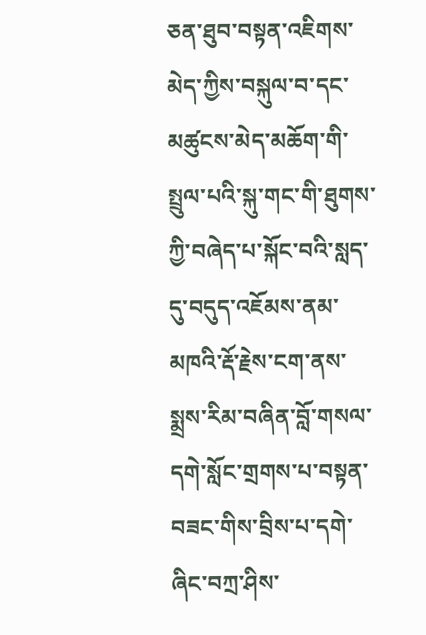ཅན་ཐུབ་བསྟན་འཇིགས་མེད་ཀྱིས་བསྐུལ་བ་དང་མཚུངས་མེད་མཆོག་གི་སྤྲུལ་པའི་སྐུ་གང་གི་ཐུགས་ཀྱི་བཞེད་པ་སྐོང་བའི་སླད་དུ་བདུད་འཇོམས་ནམ་མཁའི་རྡོ་རྗེས་ངག་ནས་སྨྲས་རིམ་བཞིན་བློ་གསལ་དགེ་སློང་གྲགས་པ་བསྟན་བཟང་གིས་བྲིས་པ་དགེ་ཞིང་བཀྲ་ཤིས་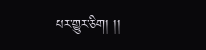པར་གྱུར་ཅིག། །།